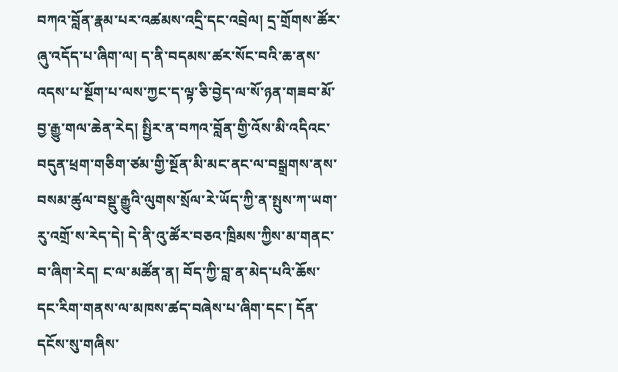བཀའ་བློན་རྣམ་པར་འཚམས་འདྲི་དང་འབྲེལ། དྲ་གྲོགས་ཚོར་ཞུ་འདོད་པ་ཞིག་ལ། ད་ནི་བདམས་ཚར་སོང་བའི་ཆ་ནས་འདས་པ་སྔོག་པ་ལས་ཀྱང་ད་ལྟ་ཅི་བྱེད་ལ་སོ་ཉན་གཟབ་མོ་བྱ་རྒྱུ་གལ་ཆེན་རེད། སྤྱིར་ན་བཀའ་བློན་གྱི་འོས་མི་འདིའང་བདུན་ཕྲག་གཅིག་ཙམ་གྱི་སྔོན་མི་མང་ནང་ལ་བསྒྲགས་ནས་བསམ་ཚུལ་བསྡུ་རྒྱུའི་ལུགས་སྲོལ་རེ་ཡོད་ཀྱི་ན་སྤུས་ཀ་ཡག་རུ་འགྲོ་ས་རེད་དེ། དེ་ནི་འུ་ཚོར་བཅའ་ཁྲིམས་ཀྱིས་མ་གནང་བ་ཞིག་རེད། ང་ལ་མཚོན་ན། བོད་ཀྱི་བླ་ན་མེད་པའི་ཆོས་དང་རིག་གནས་ལ་མཁས་ཚད་བཞེས་པ་ཞིག་དང་། དོན་དངོས་སུ་གཞིས་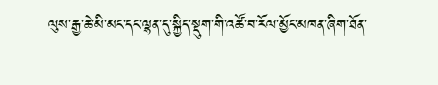ལུས་རྒྱ་ཆེ་མི་མང་དང་ལྷན་དུ་སྐྱིད་སྡུག་གི་འཚོ་བ་རོལ་མྱོང་མཁན་ཞིག་ཐོན་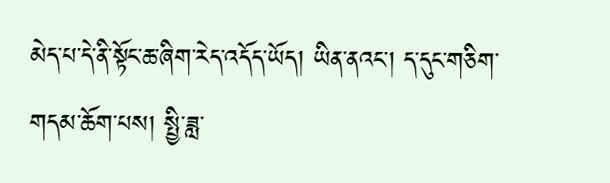མེད་པ་དེ་ནི་སྟོང་ཆ་ཞིག་རེད་འདོད་ཡོད། ཡིན་ནའང་། ད་དུང་གཅིག་གདམ་ཆོག་པས། སྤྱི་ཟླ་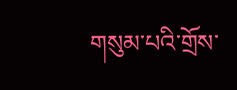གསུམ་པའི་གྲོས་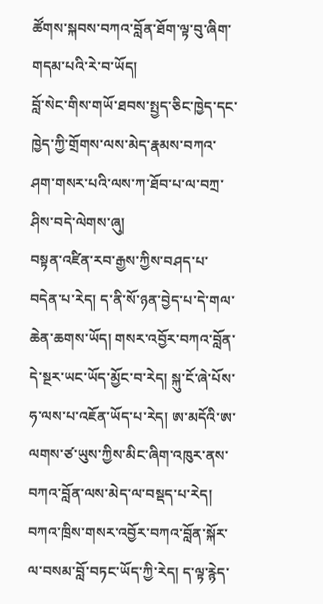ཚོགས་སྐབས་བཀའ་བློན་ཐོག་ལྟ་བུ་ཞིག་གདམ་པའི་རེ་བ་ཡོད།
བློ་སེང་གིས་གཡོ་ཐབས་སྤྱད་ཅིང་ཁྱེད་དང་ཁྱེད་ཀྱི་གྲོགས་ལས་མེད་རྣམས་བཀའ་ཤག་གསར་པའི་ལས་ཀ་ཐོབ་པ་ལ་བཀྲ་ཤིས་བདེ་ལེགས་ཞུ།
བསྟན་འཛིན་རབ་རྒྱས་ཀྱིས་བཤད་པ་བདེན་པ་རེད། ད་ནི་སོ་ཉན་བྱེད་པ་དེ་གལ་ཆེན་ཆགས་ཡོད། གསར་འབྱོར་བཀའ་བློན་དེ་སྔར་ཡང་ཡོད་མྱོང་བ་རེད། སྐུ་ངོ་ཞེ་པོས་ཧ་ལས་པ་འཇོན་ཡོད་པ་རེད། ཨ་མདོའི་ཨ་ལགས་ཙ་ཡུས་ཀྱིས་མིང་ཞིག་འཁུར་ནས་བཀའ་བློན་ལས་མེད་ལ་བསྡད་པ་རེད། བཀའ་ཁྲིས་གསར་འབྱོར་བཀའ་བློན་སྐོར་ལ་བསམ་བློ་བཏང་ཡོད་ཀྱི་རེད། ད་ལྟ་རྙེད་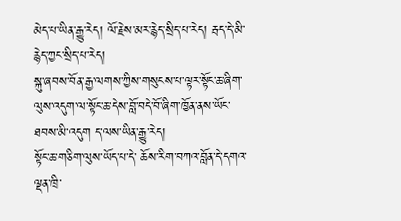མེད་པ་ཡིན་རྒྱུ་རེད། ལོ་རྗེས་མར་རྙེད་སྲིད་པ་རེད། རྦད་དེ་མི་རྙེད་ཀྱང་སྲིད་པ་རེད།
སྐུ་ཞབས་བོན་རྒྱ་ལགས་ཀྱིས་གསུངས་པ་ལྟར་སྟོང་ཆ་ཞིག་ལུས་འདུག་ལ་སྟོང་ཆ་དེས་བློ་བདེ་བོ་ཞིག་ཁྱོན་ནས་ཡོང་ཐབས་མི་འདུག ད་ལས་ཡིན་རྒྱུ་རེད།
སྟོང་ཆ་གཅིག་ལུས་ཡོད་པ་དེ་ ཆོས་རིག་བཀའ་བློན་དེ་དགའ་ལྡན་ཁྲི་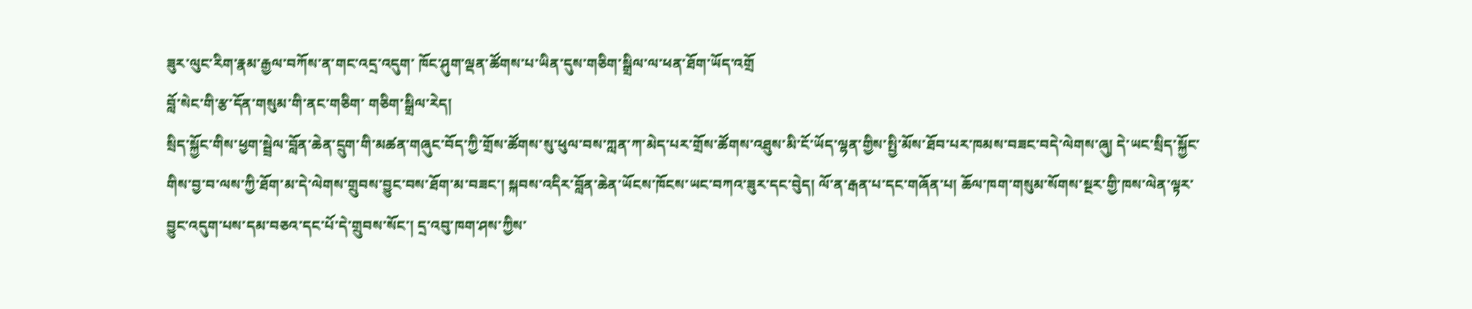ཟུར་ལུང་རིག་རྣམ་རྒྱལ་བཀོས་ན་གང་འདྲ་འདུག་ ཁོང་ཤུག་ལྡན་ཚོགས་པ་ཡིན་དུས་གཅིག་སྒྲིལ་ལ་ཕན་ཐོག་ཡོད་འགྲོ
བློ་སེང་གི་རྩ་དོན་གསུམ་གི་ནང་གཅིག་ གཅིག་སྒྲིལ་རེད།
སྲིད་སྐྱོང་གིས་ཕྱག་སྦྲེལ་བློན་ཆེན་དྲུག་གི་མཚན་གཞུང་བོད་ཀྱི་གྲོས་ཚོགས་སུ་ཕུལ་བས་ཀླན་ཀ་མེད་པར་གྲོས་ཚོགས་འཐུས་མི་ངོ་ཡོད་ལྷན་གྱིས་སྤྱི་མོས་ཐོབ་པར་ཁམས་བཟང་བདེ་ལེགས་ཞུ། དེ་ཡང་སྲིད་སྐྱོང་གིས་བྱ་བ་ལས་ཀྱི་ཐོག་མ་དེ་ལེགས་གྲུབས་བྱུང་བས་ཐོག་མ་བཟང་། སྐབས་འདིར་བློན་ཆེན་ཡོངས་ཁོངས་ཡང་བཀའ་ཟུར་དང་བེུད། ལོ་ན་རྒན་པ་དང་གཞོན་པ། ཆོལ་ཁག་གསུམ་སོགས་སྔར་གྱི་ཁས་ལེན་ལྟར་བྱུང་འདུག་པས་དམ་བཅའ་དང་པོ་དེ་གྲུབས་སོང་། དྲ་འབུ་ཁག་ཤས་ཀྱིས་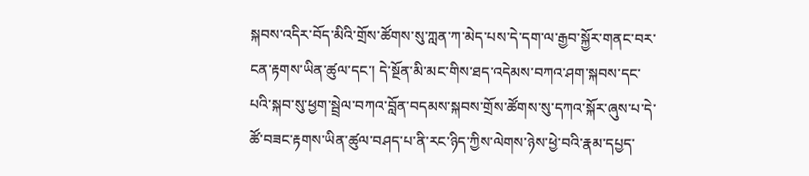སྐབས་འདིར་བོད་མིའི་གྲོས་ཚོགས་སུ་ཀླན་ཀ་མེད་པས་དེ་དག་ལ་རྒྱབ་སྐྱོར་གནང་བར་ངན་རྟགས་ཡིན་ཚུལ་དང་། དེ་སྔོན་མི་མང་གིས་ཐད་འདེམས་བཀའ་ཤག་སྐབས་དང་པའི་སྐབ་སུ་ཕྱག་སྦྲེལ་བཀའ་བློན་བདམས་སྐབས་གྲོས་ཚོགས་སུ་དཀའ་སྐོར་ཞུས་པ་དེ་ཚོ་བཟང་རྟགས་ཡིན་ཚུལ་བཤད་པ་ནི་རང་ཉིད་ཀྱིས་ལེགས་ཉེས་ཕྱེ་བའི་རྣམ་དཔྱད་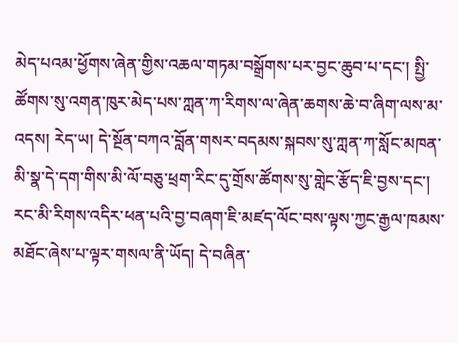མེད་པའམ་ཕྱོགས་ཞེན་གྱིས་འཆལ་གཏམ་བསྒྲོགས་པར་བྱང་ཆུབ་པ་དང་། སྤྱི་ཚོགས་སུ་འགན་ཁུར་མེད་པས་ཀླན་ཀ་རིགས་ལ་ཞེན་ཆགས་ཆེ་བ་ཞིག་ལས་མ་འདས། རེད་ཡ། དེ་སྔོན་བཀའ་བློན་གསར་བདམས་སྐབས་སུ་ཀླན་ཀ་སློང་མཁན་མི་སྣ་དེ་དག་གིས་མི་ལོ་བཅུ་ཕྲག་རིང་དུ་གྲོས་ཚོགས་སུ་གླེང་རྩོད་ཇི་བྱས་དང་། རང་མི་རིགས་འདིར་ཕན་པའི་བྱ་བཞག་ཇི་མཛད་ལོང་བས་ལྟས་ཀྱང་རྒྱལ་ཁམས་མཐོང་ཞེས་པ་ལྟར་གསལ་ནི་ཡོད། དེ་བཞིན་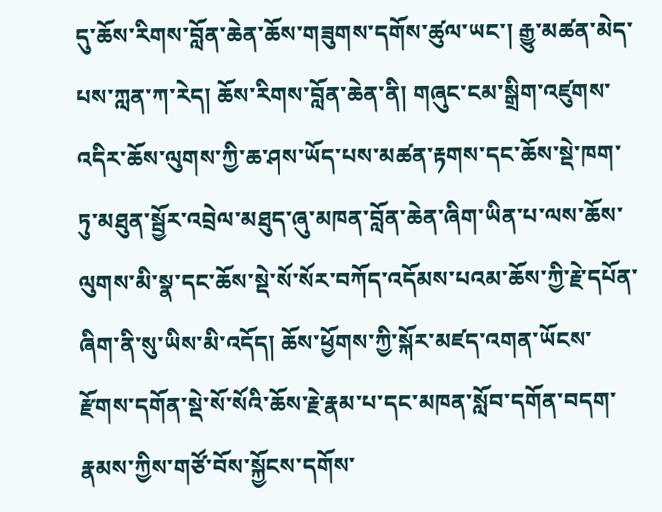དུ་ཆོས་རིགས་བློན་ཆེན་ཆོས་གཟུགས་དགོས་ཚུལ་ཡང་། རྒྱུ་མཚན་མེད་པས་ཀླན་ཀ་རེད། ཆོས་རིགས་བློན་ཆེན་ནི། གཞུང་ངམ་སྒྲིག་འཛུགས་འདིར་ཆོས་ལུགས་ཀྱི་ཆ་ཤས་ཡོད་པས་མཚན་རྟགས་དང་ཆོས་སྡེ་ཁག་ཏུ་མཐུན་སྦྱོར་འབྲེལ་མཐུད་ཞུ་མཁན་བློན་ཆེན་ཞིག་ཡིན་པ་ལས་ཆོས་ལུགས་མི་སྣ་དང་ཆོས་སྡེ་སོ་སོར་བཀོད་འདོམས་པའམ་ཆོས་ཀྱི་རྗེ་དཔོན་ཞིག་ནི་སུ་ཡིས་མི་འདོད། ཆོས་ཕྱོགས་ཀྱི་སྐོར་མཛད་འགན་ཡོངས་རྫོགས་དགོན་སྡེ་སོ་སོའི་ཆོས་རྗེ་རྣམ་པ་དང་མཁན་སློབ་དགོན་བདག་རྣམས་ཀྱིས་གཙོ་བོས་སྐྱོངས་དགོས་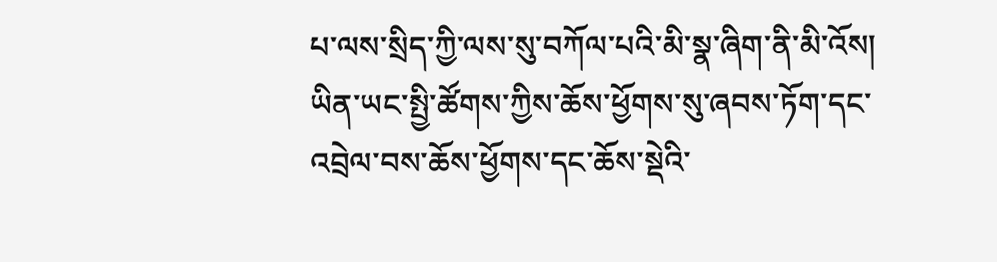པ་ལས་སྲིད་ཀྱི་ལས་སུ་བཀོལ་པའི་མི་སྣ་ཞིག་ནི་མི་འོས། ཡིན་ཡང་སྤྱི་ཚོགས་ཀྱིས་ཆོས་ཕྱོགས་སུ་ཞབས་ཏོག་དང་འབྲེལ་བས་ཆོས་ཕྱོགས་དང་ཆོས་སྡེའི་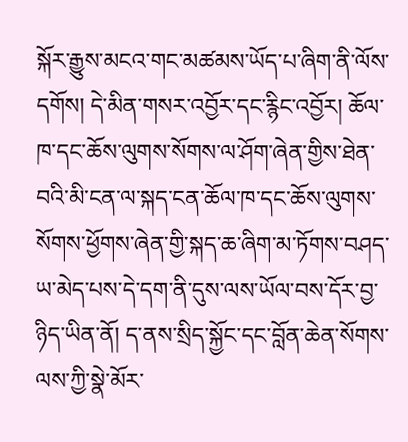སྐོར་རྒྱུས་མངའ་གང་མཚམས་ཡོད་པ་ཞིག་ནི་ལོས་དགོས། དེ་མིན་གསར་འབྱོར་དང་རྙིང་འབྱོར། ཆོལ་ཁ་དང་ཆོས་ལུགས་སོགས་ལ་ཤོག་ཞེན་གྱིས་ཐེན་བའི་མི་ངན་ལ་སྐད་ངན་ཆོལ་ཁ་དང་ཆོས་ལུགས་སོགས་ཕྱོགས་ཞེན་གྱི་སྐད་ཆ་ཞིག་མ་ཏོགས་བཤད་ཡ་མེད་པས་དེ་དག་ནི་དུས་ལས་ཡོལ་བས་དོར་བྱ་ཉིད་ཡིན་ནོ། ད་ནས་སྲིད་སྐྱོང་དང་བློན་ཆེན་སོགས་ལས་ཀྱི་སྣེ་མོར་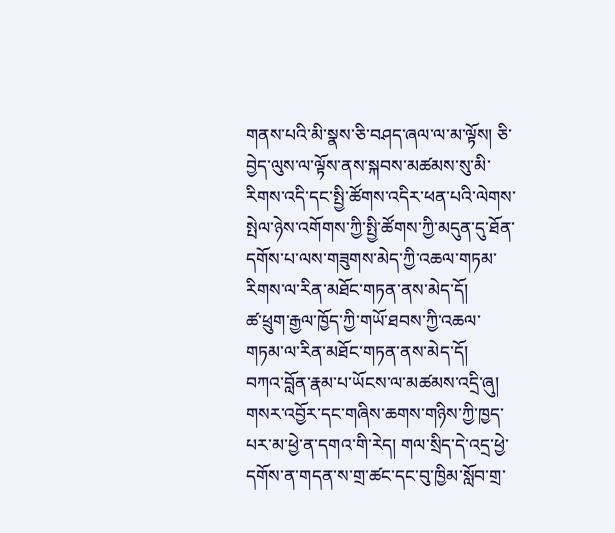གནས་པའི་མི་སྣས་ཅི་བཤད་ཞལ་ལ་མ་ལྟོས། ཅི་བྱེད་ལུས་ལ་ལྟོས་ནས་སྐབས་མཚམས་སུ་མི་རིགས་འདི་དང་སྤྱི་ཚོགས་འདིར་ཕན་པའི་ལེགས་སྤེལ་ཉེས་འགོགས་ཀྱི་སྤྱི་ཚོགས་ཀྱི་མདུན་དུ་ཐོན་དགོས་པ་ལས་གཟུགས་མེད་ཀྱི་འཆལ་གཏམ་རིགས་ལ་རིན་མཐོང་གཏན་ནས་མེད་དོ།
ཚ་ཕྲུག་རྒྱལ་ཁྱོད་ཀྱི་གཡོ་ཐབས་ཀྱི་འཆལ་གཏམ་ལ་རིན་མཐོང་གཏན་ནས་མེད་དོ།
བཀའ་བློན་རྣམ་པ་ཡོངས་ལ་མཚམས་འདྲི་ཞུ།
གསར་འབྱོར་དང་གཞིས་ཆགས་གཉིས་ཀྱི་ཁྱད་པར་མ་ཕྱེ་ན་དགའ་གི་རེད། གལ་སྲིད་དེ་འདྲ་ཕྱེ་དགོས་ན་གདན་ས་གྲ་ཚང་དང་བུ་ཁྱིམ་སློབ་གྲ་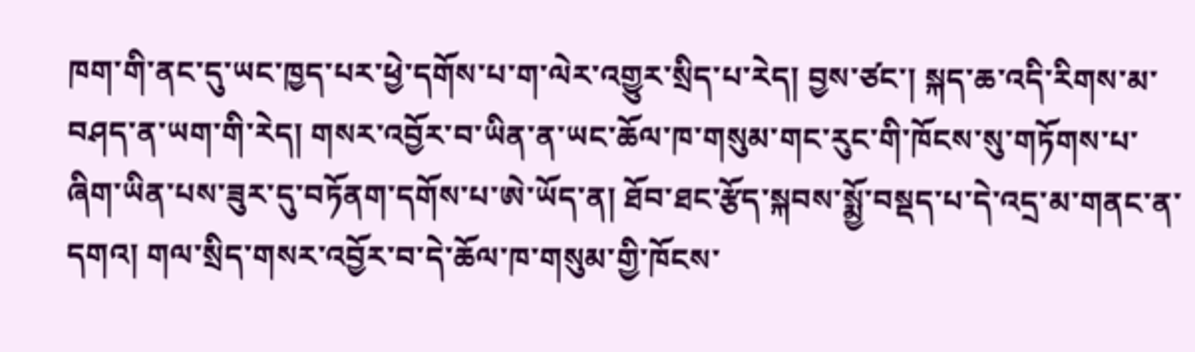ཁག་གི་ནང་དུ་ཡང་ཁྱད་པར་ཕྱེ་དགོས་པ་ག་ལེར་འགྱུར་སྲིད་པ་རེད། བྱས་ཙང་། སྐད་ཆ་འདི་རིགས་མ་བཤད་ན་ཡག་གི་རེད། གསར་འབྱོར་བ་ཡིན་ན་ཡང་ཆོལ་ཁ་གསུམ་གང་རུང་གི་ཁོངས་སུ་གཏོགས་པ་ཞིག་ཡིན་པས་ཟུར་དུ་བཏོནག་དགོས་པ་ཨེ་ཡོད་ན། ཐོབ་ཐང་རྩོད་སྐབས་སྨྱོ་བསྡད་པ་དེ་འདྲ་མ་གནང་ན་དགའ། གལ་སྲིད་གསར་འབྱོར་བ་དེ་ཆོལ་ཁ་གསུམ་གྱི་ཁོངས་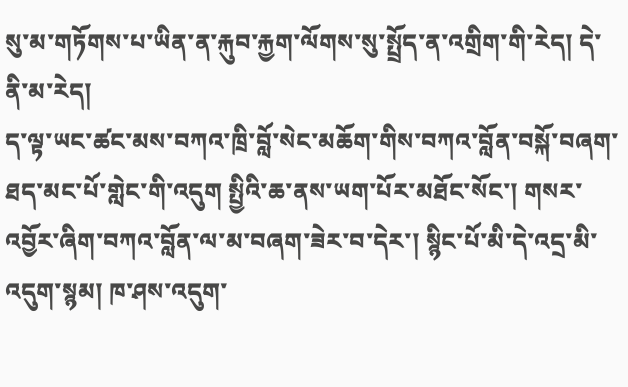སུ་མ་གཏོགས་པ་ཡིན་ན་རྐུབ་རྐྱག་ལོགས་སུ་སྤྲོད་ན་འགྲིག་གི་རེད། དེ་ནི་མ་རེད།
ད་ལྟ་ཡང་ཚང་མས་བཀའ་ཁྲི་བློ་སེང་མཆོག་གིས་བཀའ་བློན་བསྐོ་བཞག་ཐད་མང་པོ་གླེང་གི་འདུག སྤྱིའི་ཆ་ནས་ཡག་པོར་མཐོང་སོང་། གསར་འབྱོར་ཞིག་བཀའ་བློན་ལ་མ་བཞག་ཟེར་བ་དེར་། སྙིང་པོ་མི་དེ་འདྲ་མི་འདུག་སྙམ། ཁ་ཤས་འདུག་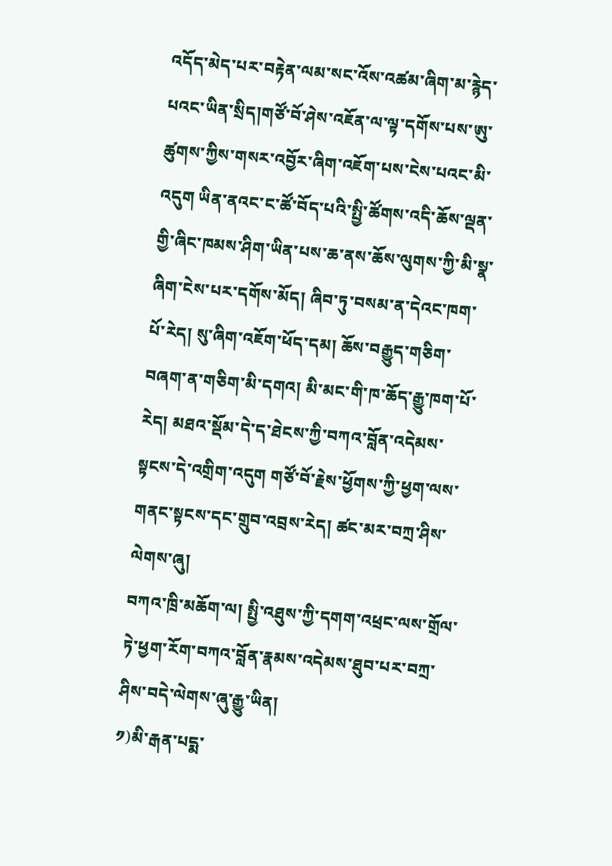འདོད་མེད་པར་བརྟེན་ལམ་སང་འོས་འཚམ་ཞིག་མ་རྙེད་པའང་ཡིན་སྲིད།གཙོ་བོ་ཤེས་འཇོན་ལ་ལྟ་དགོས་པས་ཨུ་ཚུགས་ཀྱིས་གསར་འབྱོར་ཞིག་འཇོག་པས་ངེས་པའང་མི་འདུག ཡིན་ནའང་ང་ཚོ་བོད་པའི་སྤྱི་ཚོགས་འདི་ཆོས་ལྡན་གྱི་ཞིང་ཁམས་ཤིག་ཡིན་པས་ཆ་ནས་ཆོས་ལུགས་ཀྱི་མི་སྣ་ཞིག་ངེས་པར་དགོས་མོད། ཞིབ་ཏུ་བསམ་ན་དེའང་ཁག་པོ་རེད། སུ་ཞིག་འཇོག་ཕོད་དམ། ཆོས་བརྒྱུད་གཅིག་བཞག་ན་གཅིག་མི་དགའ། མི་མང་གི་ཁ་ཆོད་རྒྱུ་ཁག་པོ་རེད། མཐའ་སྡོམ་དེ་ད་ཐེངས་ཀྱི་བཀའ་བློན་འདེམས་སྟངས་དེ་འགྲིག་འདུག གཙོ་བོ་རྗེས་ཕྱོགས་ཀྱི་ཕྱག་ལས་གནང་སྟངས་དང་གྲུབ་འབྲས་རེད། ཚང་མར་བཀྲ་ཤིས་ལེགས་ཞུ།
བཀའ་ཁྲི་མཆོག་ལ། སྤྱི་འཐུས་ཀྱི་དགག་འཕྲང་ལས་གྲོལ་ཏེ་ཕྱག་རོག་བཀའ་བློན་རྣམས་འདེམས་ཐུབ་པར་བཀྲ་ཤིས་བདེ་ལེགས་ཞུ་རྒྱུ་ཡིན།
༡)མི་རྒན་པདྨ་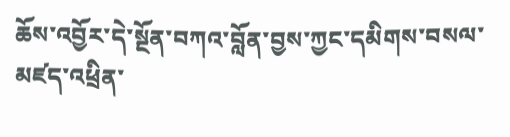ཆོས་འབྱོར་དེ་སྔོན་བཀའ་བློན་བྱས་ཀྱང་དམིགས་བསལ་མཛད་འཕྲིན་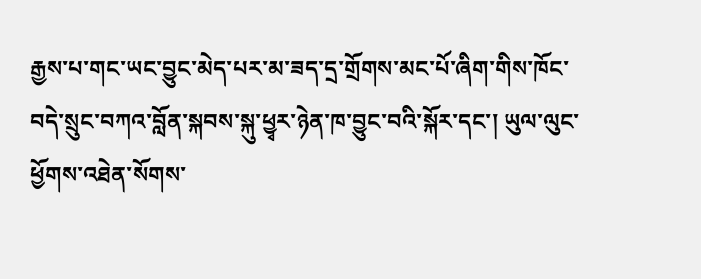རྒྱས་པ་གང་ཡང་བྱུང་མེད་པར་མ་ཟད་དྲ་གྲོགས་མང་པོ་ཞིག་གིས་ཁོང་བདེ་སྲུང་བཀའ་བློན་སྐབས་སྐུ་ཕྱྭར་ཉེན་ཁ་བྱུང་བའི་སྐོར་དང་། ཡུལ་ལུང་ཕྱོགས་འཐེན་སོགས་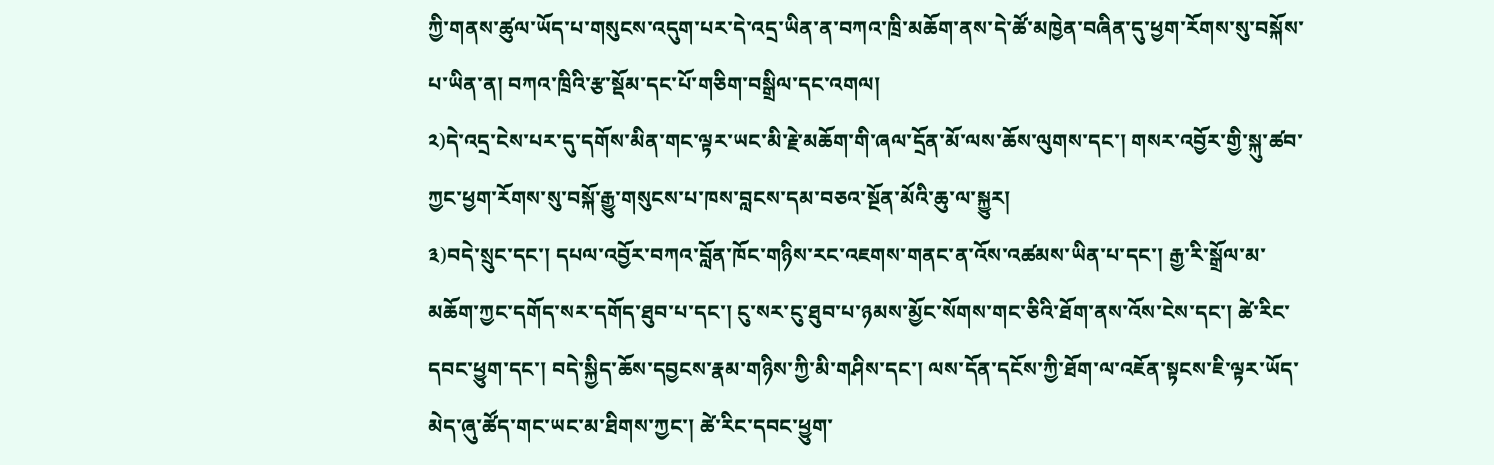ཀྱི་གནས་ཚུལ་ཡོད་པ་གསུངས་འདུག་པར་དེ་འདྲ་ཡིན་ན་བཀའ་ཁྲི་མཆོག་ནས་དེ་ཚོ་མཁྱེན་བཞིན་དུ་ཕྱག་རོགས་སུ་བསྐོས་པ་ཡིན་ན། བཀའ་ཁྲིའི་རྩ་སྡོམ་དང་པོ་གཅིག་བསྒྲིལ་དང་འགལ།
༢)དེ་འདྲ་ངེས་པར་དུ་དགོས་མིན་གང་ལྟར་ཡང་མི་རྗེ་མཆོག་གི་ཞལ་དྲོན་མོ་ལས་ཆོས་ལུགས་དང་། གསར་འབྱོར་གྱི་སྐུ་ཚབ་ཀྱང་ཕྱག་རོགས་སུ་བསྐོ་རྒྱུ་གསུངས་པ་ཁས་བླངས་དམ་བཅའ་སྔོན་མོའི་ཆུ་ལ་སྐྱུར།
༣)བདེ་སྲུང་དང་། དཔལ་འབྱོར་བཀའ་བློན་ཁོང་གཉིས་རང་འཇགས་གནང་ན་འོས་འཚམས་ཡིན་པ་དང་། རྒྱ་རི་སྒྲོལ་མ་མཆོག་ཀྱང་དགོད་སར་དགོད་ཐུབ་པ་དང་། ངུ་སར་ངུ་ཐུབ་པ་ཉམས་མྱོང་སོགས་གང་ཅིའི་ཐོག་ནས་འོས་ངེས་དང་། ཚེ་རིང་དབང་ཕྱུག་དང་། བདེ་སྐྱིད་ཆོས་དབྱངས་རྣམ་གཉིས་ཀྱི་མི་གཤིས་དང་། ལས་དོན་དངོས་ཀྱི་ཐོག་ལ་འཇོན་སྟངས་ཇི་ལྟར་ཡོད་མེད་ཞུ་ཚོད་གང་ཡང་མ་ཐིགས་ཀྱང་། ཚེ་རིང་དབང་ཕྱུག་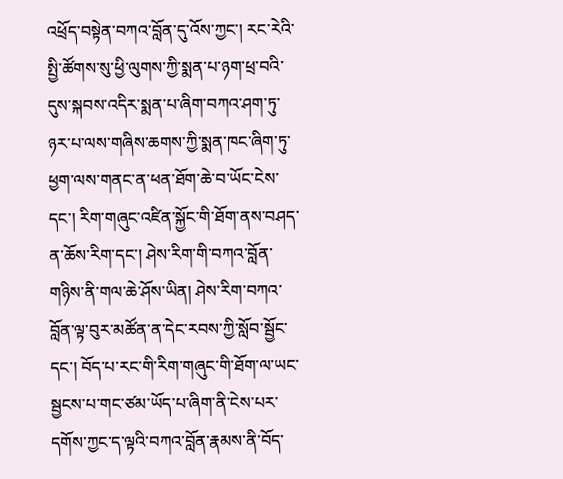འཕྲོད་བསྟེན་བཀའ་བློན་དུ་འོས་ཀྱང་། རང་རེའི་སྤྱི་ཚོགས་སུ་ཕྱི་ལུགས་ཀྱི་སྨན་པ་ཉག་ཕྲ་བའི་དུས་སྐབས་འདིར་སྨན་པ་ཞིག་བཀའ་ཤག་ཏུ་ཉར་པ་ལས་གཞིས་ཆགས་ཀྱི་སྨན་ཁང་ཞིག་ཏུ་ཕྱག་ལས་གནང་ན་ཕན་ཐོག་ཆེ་བ་ཡོང་ངེས་དང་། རིག་གཞུང་འཛིན་སྐྱོང་གི་ཐོག་ནས་བཤད་ན་ཆོས་རིག་དང་། ཤེས་རིག་གི་བཀའ་བློན་གཉིས་ནི་གལ་ཆེ་ཤོས་ཡིན། ཤེས་རིག་བཀའ་བློན་ལྟ་བུར་མཚོན་ན་དེང་རབས་ཀྱི་སློབ་སྦྱོང་དང་། བོད་པ་རང་གི་རིག་གཞུང་གི་ཐོག་ལ་ཡང་སྦྱངས་པ་གང་ཙམ་ཡོད་པ་ཞིག་ནི་ངེས་པར་དགོས་ཀྱང་ད་ལྟའི་བཀའ་བློན་རྣམས་ནི་བོད་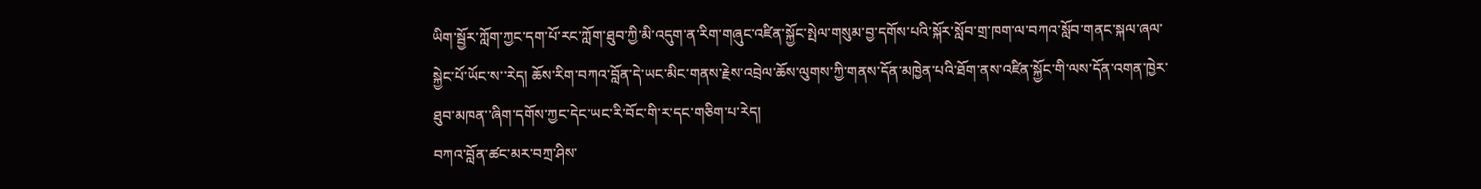ཡིག་སྦྱོར་ཀློག་ཀྱང་དག་པོ་རང་ཀློག་ཐུབ་ཀྱི་མི་འདུག་ན་རིག་གཞུང་འཛིན་སྐྱོང་སྤེལ་གསུམ་བྱ་དགོས་པའི་སྐོར་སློབ་གྲ་ཁག་ལ་བཀའ་སློབ་གནང་སྐལ་ཞལ་སྐྱེང་པོ་ཡོང་ས་་རེད། ཆོས་རིག་བཀའ་བློན་དེ་ཡང་མིང་གནས་རྗེས་འབྲེལ་ཆོས་ལུགས་ཀྱི་གནས་དོན་མཁྱེན་པའི་ཐོག་ནས་འཛིན་སྐྱོང་གི་ལས་དོན་འགན་ཁྱེར་ཐུབ་མཁན་་ཞིག་དགོས་ཀྱང་དེང་ཡང་རི་བོང་གི་ར་དང་གཅིག་པ་རེད།
བཀའ་བློན་ཚང་མར་བཀྲ་ཤིས་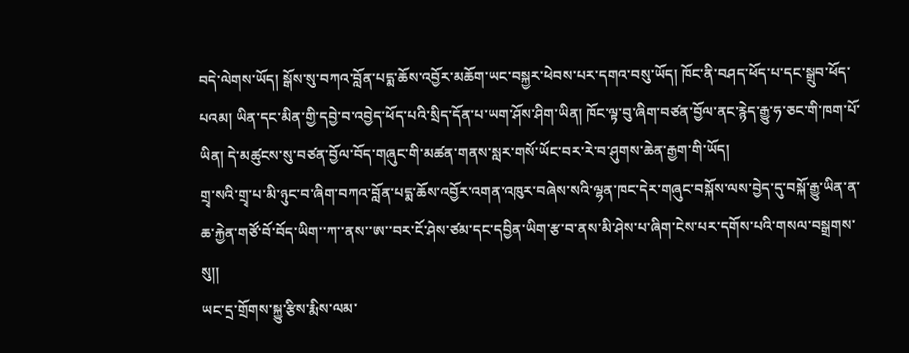བདེ་ལེགས་ཡོད། སྒོས་སུ་བཀའ་བློན་པདྨ་ཆོས་འབྱོར་མཆོག་ཡང་བསྐྱར་ཕེབས་པར་དགའ་བསུ་ཡོད། ཁོང་ནི་བཤད་ཕོད་པ་དང་སྒྲུབ་ཕོད་པའམ། ཡིན་དང་མིན་གྱི་དབྱེ་བ་འབྱེད་ཕོད་པའི་སྲིད་དོན་པ་ཡག་ཤོས་ཤིག་ཡིན། ཁོང་ལྟ་བུ་ཞིག་བཙན་བྱོལ་ནང་རྙེད་རྒྱུ་ཧ་ཅང་གི་ཁག་པོ་ཡིན། དེ་མཚུངས་སུ་བཙན་བྱོལ་བོད་གཞུང་གི་མཚན་གནས་སླར་གསོ་ཡོང་བར་རེ་བ་ཤུགས་ཆེན་རྒྱག་གི་ཡོད།
གྲྭ་སའི་གྲྭ་པ་མི་ཉུང་བ་ཞིག་བཀའ་བློན་པདྨ་ཆོས་འབྱོར་འགན་འཁུར་བཞེས་སའི་ལྷན་ཁང་དེར་གཞུང་བསྐོས་ལས་བྱེད་དུ་བསྐོ་རྒྱུ་ཡིན་ན་ཆ་རྐྱེན་གཙོ་བོ་བོད་ཡིག་་ཀ་་ནས་་ཨ་་བར་ངོ་ཤེས་ཙམ་དང་དབྱིན་ཡིག་རྩ་བ་ནས་མི་ཤེས་པ་ཞིག་ངེས་པར་དགོས་པའི་གསལ་བསྒྲགས་སུ།།
ཡང་དྲ་གྲོགས་སྐྱུ་རྩིས་རྨིས་ལམ་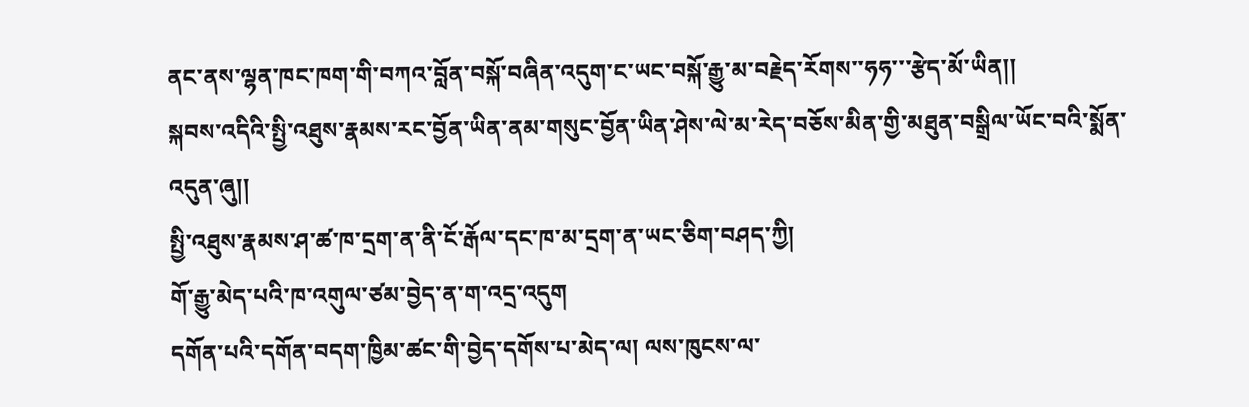ནང་ནས་ལྷན་ཁང་ཁག་གི་བཀའ་བློན་བསྐོ་བཞིན་འདུག་ང་ཡང་བསྐོ་རྒྱུ་མ་བརྗེད་རོགས་་ཧཧ་་་རྩེད་མོ་ཡིན།།
སྐབས་འདིའི་སྤྱི་འཐུས་རྣམས་རང་བྱོན་ཡིན་ནམ་གསུང་བྱོན་ཡིན་ཤེས་ལེ་མ་རེད་བཅོས་མིན་གྱི་མཐུན་བསྒྲིལ་ཡོང་བའི་སྨོན་འདུན་ཞུ།།
སྤྱི་འཐུས་རྣམས་ཤ་ཚ་ཁ་དྲག་ན་ནི་ངོ་རྒོལ་དང་ཁ་མ་དྲག་ན་ཡང་ཅིག་བཤད་ཀྱི།
གོ་རྒྱུ་མེད་པའི་ཁ་འགུལ་ཙམ་བྱེད་ན་ག་འདྲ་འདུག
དགོན་པའི་དགོན་བདག་ཁྱིམ་ཚང་གི་བྱེད་དགོས་པ་མེད་ལ། ལས་ཁུངས་ལ་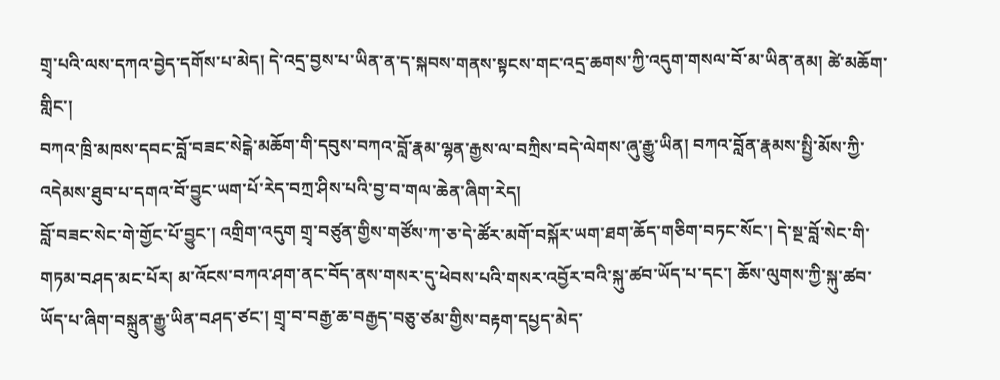གྲྭ་པའི་ལས་དཀའ་བྱེད་དགོས་པ་མེད། དེ་འདྲ་བྱས་པ་ཡིན་ན་ད་སྐབས་གནས་སྟངས་གང་འདྲ་ཆགས་ཀྱི་འདུག་གསལ་བོ་མ་ཡིན་ནམ། ཚེ་མཆོག་གླིང་།
བཀའ་ཁྲི་མཁས་དབང་བློ་བཟང་སེངྒེ་མཆོག་གི་དབུས་བཀའ་བློ་རྣམ་ལྷན་རྒྱས་ལ་བཀྲིས་བདེ་ལེགས་ཞུ་རྒྱུ་ཡིན། བཀའ་བློན་རྣམས་སྤྱི་མོས་ཀྱི་འདེམས་ཐུབ་པ་དགའ་བོ་བྱུང་ཡག་པོ་རེད་བཀྲ་ཤིས་པའི་བྱ་བ་གལ་ཆེན་ཞིག་རེད།
བློ་བཟང་སེང་གེ་གྱོང་པོ་བྱུང་། འགྲིག་འདུག གྲྭ་བཙུན་གྱིས་གཙོས་ཀ་ཅ་དེ་ཚོར་མགོ་བསྐོར་ཡག་ཐག་ཆོད་གཅིག་བཏང་སོང་། དེ་སྔ་བློ་སེང་གི་གཏམ་བཤད་མང་པོར། མ་འོངས་བཀའ་ཤག་ནང་བོད་ནས་གསར་དུ་ཕེབས་པའི་གསར་འབྱོར་བའི་སྐུ་ཚབ་ཡོད་པ་དང་། ཆོས་ལུགས་ཀྱི་སྐུ་ཚབ་ཡོད་པ་ཞིག་བསྐྲུན་རྒྱུ་ཡིན་བཤད་ཙང་། གྲྭ་བ་བརྒྱ་ཆ་བརྒྱད་བཅུ་ཙམ་གྱིས་བརྟག་དཔྱད་མེད་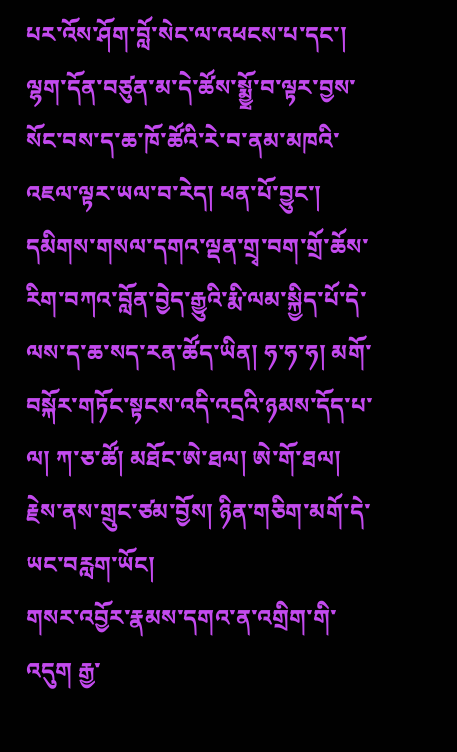པར་འོས་ཤོག་བློ་སེང་ལ་འཕངས་པ་དང་། ལྷག་དོན་བཙུན་མ་དེ་ཚོས་སྨྱྲོ་བ་ལྟར་བྱས་སོང་བས་ད་ཆ་ཁོ་ཚོའི་རེ་བ་ནམ་མཁའི་འཇལ་ལྟར་ཡལ་བ་རེད། ཕན་པོ་བྱུང་། དམིགས་གསལ་དགའ་ལྡན་གྲྭ་བག་གྲོ་ཆོས་རིག་བཀའ་བློན་བྱེད་རྒྱུའི་རྨི་ལམ་སྐྱིད་པོ་དེ་ལས་ད་ཆ་སད་རན་ཚོད་ཡིན། ཧ་ཧ་ཧ། མགོ་བསྐོར་གཏོང་སྟངས་འདི་འདྲའི་ཉམས་དོད་པ་ལ། ཀ་ཅ་ཚོ། མཐོང་ཨེ་ཐལ། ཨེ་གོ་ཐལ། རྗེས་ནས་གྲུང་ཙམ་བྱོས། ཉིན་གཅིག་མགོ་དེ་ཡང་བརླག་ཡོང།
གསར་འབྱོར་རྣམས་དགའ་ན་འགྲིག་གི་འདུག རྒྱ་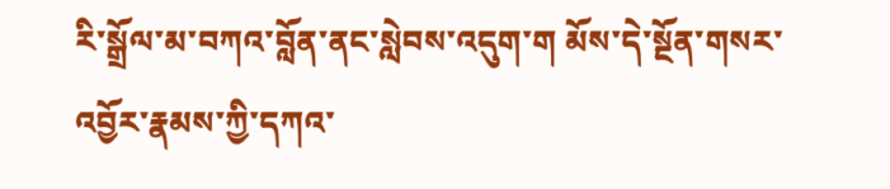རི་སྒྲོལ་མ་བཀའ་བློན་ནང་སླེབས་འདུག་ག མོས་དེ་སྔོན་གསར་འབྱོར་རྣམས་ཀྱི་དཀའ་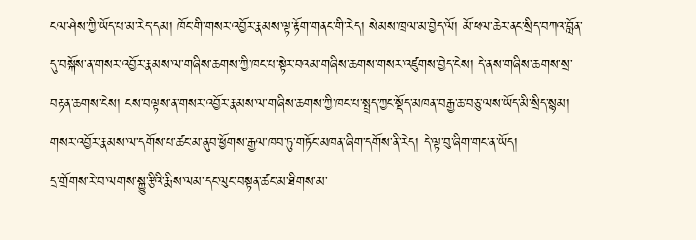ངལ་ཤེས་ཀྱི་ཡོད་པ་མ་རེད་དམ། ཁོང་གི་གསར་འབྱོར་རྣམས་ལྟ་རྟོག་གནང་གི་རེད། སེམས་ཁྲལ་མ་བྱེད་ལོ། མོ་ཕལ་ཆེར་ནང་སྲིད་བཀའ་བློན་དུ་བསྐོས་ན་གསར་འབྱོར་རྣམས་ལ་གཞིས་ཆགས་ཀྱི་ཁང་པ་སྟེར་བའམ་གཞིས་ཆགས་གསར་འཛུགས་བྱེད་ངེས། དེ་ནས་གཞིས་ཆགས་སྲ་བརྟན་ཆགས་ངེས། ངས་བལྟས་ན་གསར་འབྱོར་རྣམས་ལ་གཞིས་ཆགས་ཀྱི་ཁང་པ་སྤྲད་ཀྱང་སྡོད་མཁན་བརྒྱ་ཆ་བཅུ་ལས་ཡོད་མི་སྲིད་སྙམ། གསར་འབྱོར་རྣམས་ལ་དགོས་པ་ཚང་མ་ནུབ་ཕྱོགས་རྒྱལ་ཁབ་ཏུ་གཏོང་མཁན་ཞིག་དགོས་ནི་རེད། དེ་ལྟ་བུ་ཞིག་གང་ན་ཡོད།
དྲ་གྲོགས་རེ་བ་ལགས་སྐྱུ་རྩིའི་རྨིས་ལམ་དང་ལུང་བསྟན་ཚང་མ་ཐིགས་མ་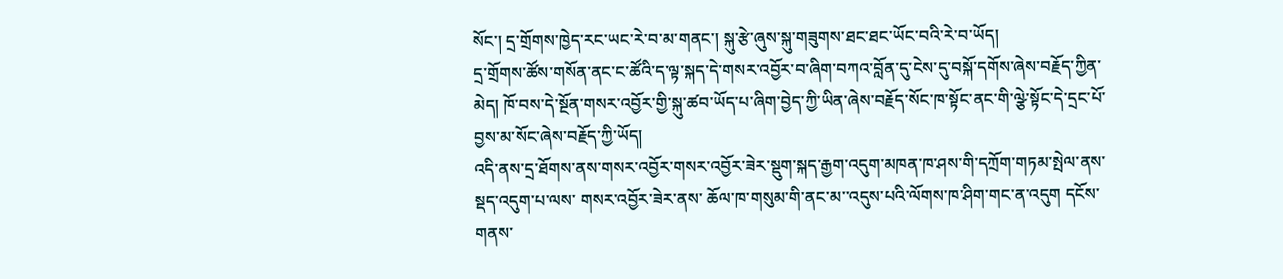སོང་། དྲ་གྲོགས་ཁྱེད་རང་ཡང་རེ་བ་མ་གནང་། སྐུ་རྩེ་ཞུས་སྐུ་གཟུགས་ཐང་ཐང་ཡོང་བའི་རེ་བ་ཡོད།
དྲ་གྲོགས་ཚོས་གསོན་ནང་ང་ཚོའི་ད་ལྟ་སྐད་དེ་གསར་འབྱོར་བ་ཞིག་བཀའ་བློན་དུ་ངེས་དུ་བསྐོ་དགོས་ཞེས་བརྗོད་ཀྱིན་མེད། ཁོ་བས་དེ་སྔོན་གསར་འབྱོར་གྱི་སྐུ་ཚབ་ཡོད་པ་ཞིག་བྱེད་ཀྱི་ཡིན་ཞེས་བརྗོད་སོང་ཁ་སྟོང་ནང་གི་ལྩེ་སྟོང་དེ་དྲང་པོ་བྱས་མ་སོང་ཞེས་བརྗོད་ཀྱི་ཡོད།
འདི་ནས་དྲ་ཐོགས་ནས་གསར་འབྱོར་གསར་འབྱོར་ཟེར་སྡུག་སྐད་རྒྱག་འདུག་མཁན་ཁ་ཤས་གི་དཀྲོག་གཏམ་སྤེལ་ནས་སྡད་འདུག་པ་ལས་ གསར་འབྱོར་ཟེར་ནས་ ཆོལ་ཁ་གསུམ་གི་ནང་མ་་འདུས་པའི་ལོགས་ཁ་ཤིག་གང་ན་འདུག དངོས་གནས་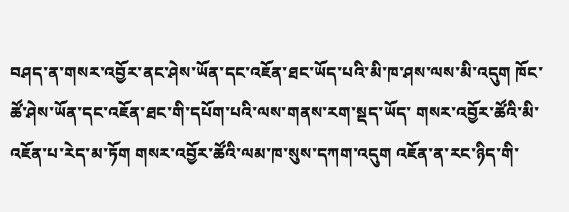བཤད་ན་གསར་འབྱོར་ནང་ཤེས་ཡོན་དང་འཇོན་ཐང་ཡོད་པའི་མི་ཁ་ཤས་ལས་མི་འདུག ཁོང་ཚོ་ཤེས་ཡོན་དང་འཇོན་ཐང་གི་དཔོག་པའི་ལས་གནས་རག་སྡད་ཡོད་ གསར་འབྱོར་ཚོའི་མི་འཇོན་པ་རེད་མ་ཏོག གསར་འབྱོར་ཚོའི་ལམ་ཁ་སུས་དཀག་འདུག འཇོན་ན་རང་ཉིད་གི་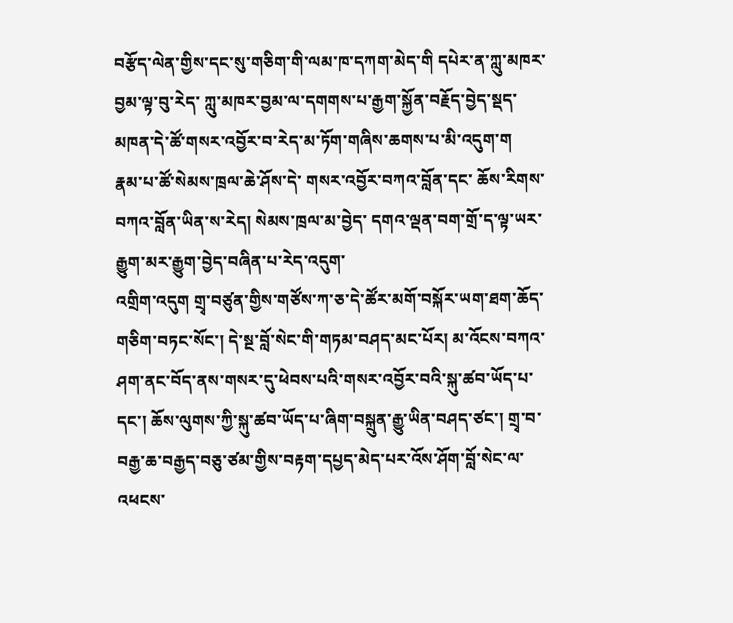བརྩོད་ལེན་གྱིས་དང་སུ་གཅིག་གི་ལམ་ཁ་དཀག་མེད་གི དཔེར་ན་ཀླུ་མཁར་བྱམ་ལྟ་བུ་རེད་ ཀླུ་མཁར་བྱམ་ལ་དགགས་པ་རྒྱག་སྐྱོན་བརྗོད་བྱེད་སྡད་མཁན་དེ་ཚོ་གསར་འབྱོར་བ་རེད་མ་ཏོག་གཞིས་ཆགས་པ་མི་འདུག་ག
རྣམ་པ་ཚོ་སེམས་ཁྲལ་ཆེ་ཤོས་དེ་ གསར་འབྱོར་བཀའ་བློན་དང་ ཆོས་རིགས་བཀའ་བློན་ཡིན་ས་རེད། སེམས་ཁྲལ་མ་བྱེད་ དགའ་ལྡན་བག་གྲོ་ད་ལྟ་ཡར་རྒྱུག་མར་རྒྱུག་བྱེད་བཞིན་པ་རེད་འདུག་
འགྲིག་འདུག གྲྭ་བཙུན་གྱིས་གཙོས་ཀ་ཅ་དེ་ཚོར་མགོ་བསྐོར་ཡག་ཐག་ཆོད་གཅིག་བཏང་སོང་། དེ་སྔ་བློ་སེང་གི་གཏམ་བཤད་མང་པོར། མ་འོངས་བཀའ་ཤག་ནང་བོད་ནས་གསར་དུ་ཕེབས་པའི་གསར་འབྱོར་བའི་སྐུ་ཚབ་ཡོད་པ་དང་། ཆོས་ལུགས་ཀྱི་སྐུ་ཚབ་ཡོད་པ་ཞིག་བསྐྲུན་རྒྱུ་ཡིན་བཤད་ཙང་། གྲྭ་བ་བརྒྱ་ཆ་བརྒྱད་བཅུ་ཙམ་གྱིས་བརྟག་དཔྱད་མེད་པར་འོས་ཤོག་བློ་སེང་ལ་འཕངས་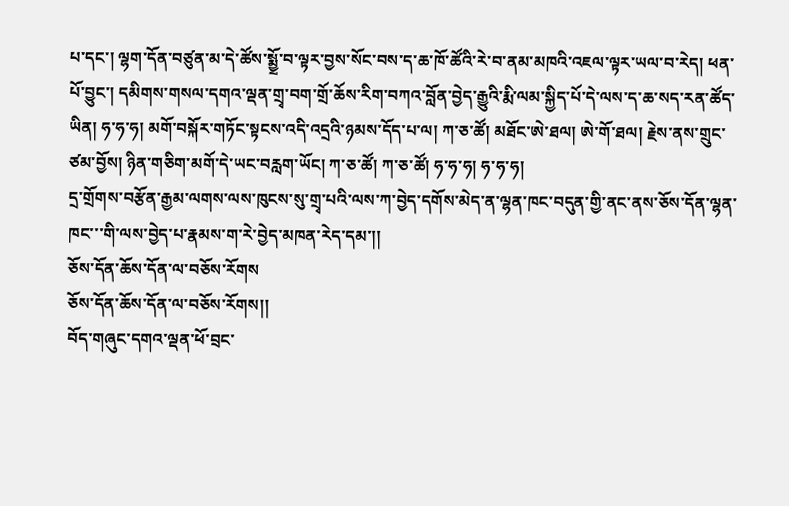པ་དང་། ལྷག་དོན་བཙུན་མ་དེ་ཚོས་སྨྱྲོ་བ་ལྟར་བྱས་སོང་བས་ད་ཆ་ཁོ་ཚོའི་རེ་བ་ནམ་མཁའི་འཇལ་ལྟར་ཡལ་བ་རེད། ཕན་པོ་བྱུང་། དམིགས་གསལ་དགའ་ལྡན་གྲྭ་བག་གྲོ་ཆོས་རིག་བཀའ་བློན་བྱེད་རྒྱུའི་རྨི་ལམ་སྐྱིད་པོ་དེ་ལས་ད་ཆ་སད་རན་ཚོད་ཡིན། ཧ་ཧ་ཧ། མགོ་བསྐོར་གཏོང་སྟངས་འདི་འདྲའི་ཉམས་དོད་པ་ལ། ཀ་ཅ་ཚོ། མཐོང་ཨེ་ཐལ། ཨེ་གོ་ཐལ། རྗེས་ནས་གྲུང་ཙམ་བྱོས། ཉིན་གཅིག་མགོ་དེ་ཡང་བརླག་ཡོང། ཀ་ཅ་ཚོ། ཀ་ཅ་ཚོ། ཧ་ཧ་ཧ། ཧ་ཧ་ཧ།
དྲ་གྲོགས་བརྩོན་རྒྱམ་ལགས་ལས་ཁུངས་སུ་གྲྭ་པའི་ལས་ཀ་བྱེད་དགོས་མེད་ན་ལྷན་ཁང་བདུན་གྱི་ནང་ནས་ཅོས་དོན་ལྷན་ཁང་་་གི་ལས་བྱེད་པ་རྣམས་ག་རེ་བྱེད་མཁན་རེད་དམ་།།
ཅོས་དོན་ཆོས་དོན་ལ་བཅོས་རོགས
ཅོས་དོན་ཆོས་དོན་ལ་བཅོས་རོགས།།
བོད་གཞུང་དགའ་ལྡན་ཕོ་བྲང་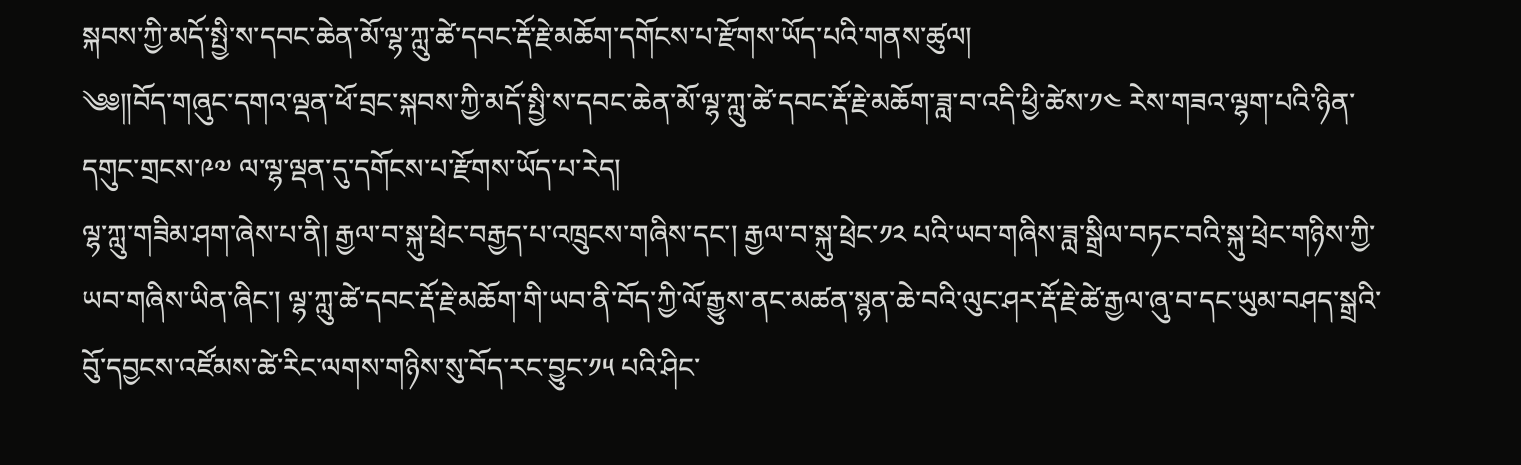སྐབས་ཀྱི་མདོ་སྤྱི་ས་དབང་ཆེན་མོ་ལྷ་ཀླུ་ཚེ་དབང་རྡོ་རྗེ་མཆོག་དགོངས་པ་རྫོགས་ཡོད་པའི་གནས་ཚུལ།
༄༅༎བོད་གཞུང་དགའ་ལྡན་ཕོ་བྲང་སྐབས་ཀྱི་མདོ་སྤྱི་ས་དབང་ཆེན་མོ་ལྷ་ཀླུ་ཚེ་དབང་རྡོ་རྗེ་མཆོག་ཟླ་བ་འདི་ཕྱི་ཚེས་༡༤ རེས་གཟའ་ལྷག་པའི་ཉིན་དགུང་གྲངས་༩༧ ལ་ལྷ་ལྡན་དུ་དགོངས་པ་རྫོགས་ཡོད་པ་རེད།
ལྷ་ཀླུ་གཟིམ་ཤག་ཞེས་པ་ནི། རྒྱལ་བ་སྐུ་ཕྲེང་བརྒྱད་པ་འཁྲུངས་གཞིས་དང་། རྒྱལ་བ་སྐུ་ཕྲེང་༡༢ པའི་ཡབ་གཞིས་ཟླ་སྒྲིལ་བཏང་བའི་སྐུ་ཕྲེང་གཉིས་ཀྱི་ཡབ་གཞིས་ཡིན་ཞིང་། ལྷ་ཀླུ་ཚེ་དབང་རྡོ་རྗེ་མཆོག་གི་ཡབ་ནི་བོད་ཀྱི་ལོ་རྒྱུས་ནང་མཚན་སྙན་ཆེ་བའི་ལུང་ཤར་རྡོ་རྗེ་ཚེ་རྒྱལ་ཞུ་བ་དང་ཡུམ་བཤད་སྒྲའི་བོུ་དབྱངས་འཛོམས་ཚེ་རིང་ལགས་གཉིས་སུ་བོད་རང་བྱུང་༡༥ པའི་ཤིང་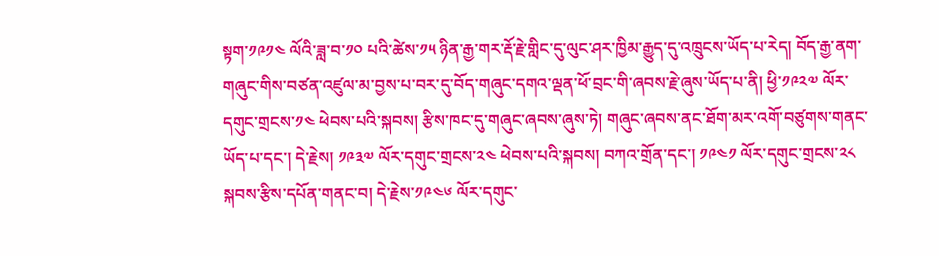སྟག་༡༩༡༤ ལོའི་ཟླ་བ་༡༠ པའི་ཚེས་༡༥ ཉིན་རྒྱ་གར་རྡོ་རྗེ་གླིང་དུ་ལུང་ཤར་ཁྱིམ་རྒྱུད་དུ་འཁྲུངས་ཡོད་པ་རེད། བོད་རྒྱ་ནག་གཞུང་གིས་བཙན་འཛུལ་མ་བྱས་པ་བར་དུ་བོད་གཞུང་དགའ་ལྡན་ཕོ་བྲང་གི་ཞབས་རྗེ་ཞུས་ཡོད་པ་ནི། ཕྱི་༡༩༢༧ ལོར་དགུང་གྲངས་༡༤ ཕེབས་པའི་སྐབས། རྩིས་ཁང་དུ་གཞུང་ཞབས་ཞུས་ཏེ། གཞུང་ཞབས་ནང་ཐོག་མར་འགོ་བཙུགས་གནང་ཡོད་པ་དང་། དེ་རྗེས། ༡༩༣༧ ལོར་དགུང་གྲངས་༢༤ ཕེབས་པའི་སྐབས། བཀའ་གྲོན་དང་། ༡༩༤༡ ལོར་དགུང་གྲངས་༢༨ སྐབས་རྩིས་དཔོན་གནང་བ། དེ་རྗེས་༡༩༤༦ ལོར་དགུང་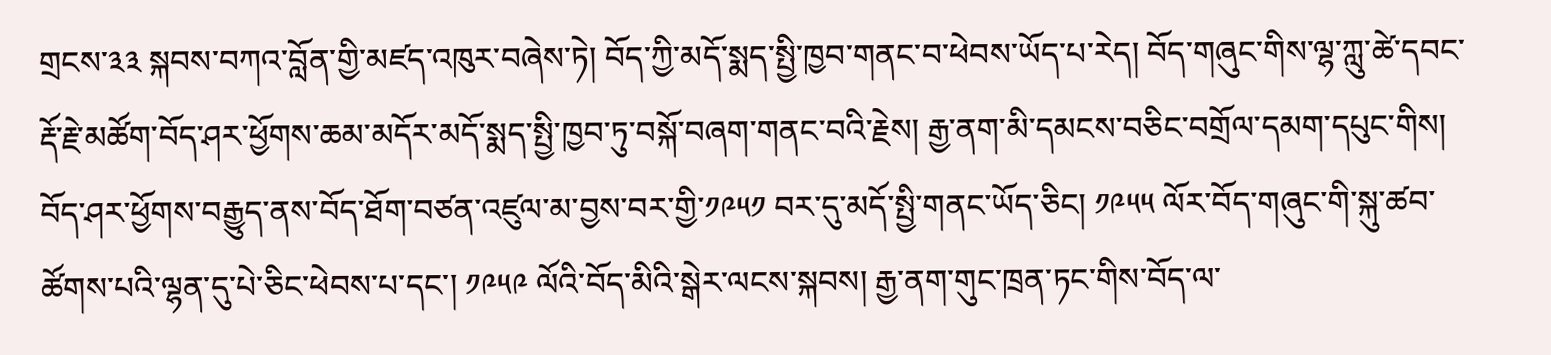གྲངས་༣༣ སྐབས་བཀའ་བློན་གྱི་མཛད་འཁུར་བཞེས་ཏེ། བོད་ཀྱི་མདོ་སྨད་སྤྱི་ཁྱབ་གནང་བ་ཕེབས་ཡོད་པ་རེད། བོད་གཞུང་གིས་ལྷ་ཀླུ་ཚེ་དབང་རྡོ་རྗེ་མཚོག་བོད་ཤར་ཕྱོགས་ཆམ་མདོར་མདོ་སྨད་སྤྱི་ཁྱབ་ཏུ་བསྐོ་བཞག་གནང་བའི་རྗེས། རྒྱ་ནག་མི་དམངས་བཅིང་བགྲོལ་དམག་དཔུང་གིས། བོད་ཤར་ཕྱོགས་བརྒྱུད་ནས་བོད་ཐོག་བཙན་འཛུལ་མ་བྱས་བར་གྱི་༡༩༥༡ བར་དུ་མདོ་སྤྱི་གནང་ཡོད་ཅིང། ༡༩༥༥ ལོར་བོད་གཞུང་གི་སྐུ་ཚབ་ཚོགས་པའི་ལྷན་དུ་པེ་ཅིང་ཕེབས་པ་དང་། ༡༩༥༩ ལོའི་བོད་མིའི་སྒེར་ལངས་སྐབས། རྒྱ་ནག་གུང་ཁྲན་ཏང་གིས་བོད་ལ་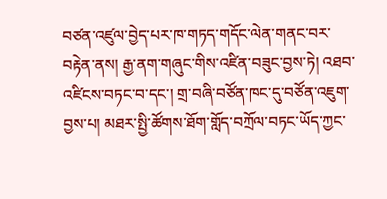བཙན་འཛུལ་བྱེད་པར་ཁ་གཏད་གདོང་ལེན་གནང་བར་བརྟེན་ནས། རྒྱ་ནག་གཞུང་གིས་འཛིན་བཟུང་བྱས་ཏེ། འཐབ་འཛིངས་བཏང་བ་དང་། གྲ་བཞི་བཙོན་ཁང་དུ་བཙོན་འཇུག་བྱས་པ། མཐར་སྤྱི་ཚོགས་ཐོག་གློད་བཀྲོལ་བཏང་ཡོད་ཀྱང་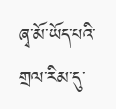ཞྭ་མོ་ཡོད་པའི་གྲལ་རིམ་དུ་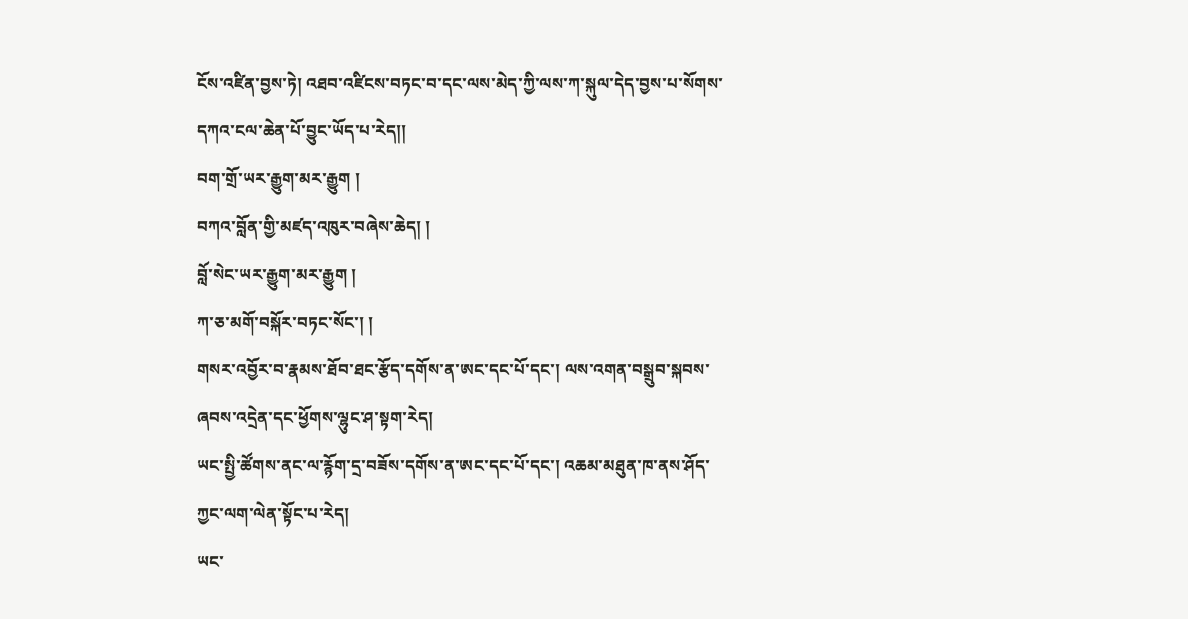ངོས་འཛིན་བྱས་ཏེ། འཐབ་འཛིངས་བཏང་བ་དང་ལས་མེད་ཀྱི་ལས་ཀ་སྐུལ་དེད་བྱས་པ་སོགས་དཀའ་ངལ་ཆེན་པོ་བྱུང་ཡོད་པ་རེད།།
བག་གྲོ་ཡར་རྒྱུག་མར་རྒྱུག །
བཀའ་བློན་གྱི་མཛད་འཁུར་བཞེས་ཆེད། །
བློ་སེང་ཡར་རྒྱུག་མར་རྒྱུག །
ཀ་ཅ་མགོ་བསྐོར་བཏང་སོང་། །
གསར་འབྱོར་བ་རྣམས་ཐོབ་ཐང་རྩོད་དགོས་ན་ཨང་དང་པོ་དང་། ལས་འགན་བསྒྲུབ་སྐབས་ཞབས་འདྲེན་དང་ཕྱོགས་ལྷུང་ཤ་སྟག་རེད།
ཡང་སྤྱི་ཚོགས་ནང་ལ་རྙོག་དྲ་བཟོས་དགོས་ན་ཨང་དང་པོ་དང་། འཆམ་མཐུན་ཁ་ནས་ཤོད་ཀྱང་ལག་ལེན་སྟོང་པ་རེད།
ཡང་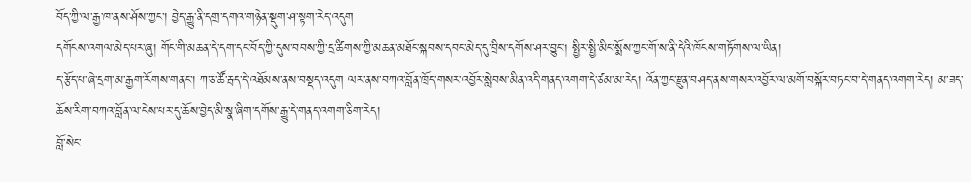བོད་ཀྱི་ལ་རྒྱ་ཁ་ནས་ཤོས་ཀྱང་། བྱེད་རྒྱུ་ནི་དགྲ་དགའ་གཉེན་སྡུག་ཤ་སྟག་རེད་འདུག
དགོངས་འགལ་མེད་པར་ཞུ། གོང་གི་མཆན་དེ་དག་དང་བོད་ཀྱི་དུས་བབས་ཀྱི་དྲ་ཚིགས་ཀྱི་མཆན་མཐོང་སྐབས་དབང་མེད་དུ་བྲིས་དགོས་ཤར་བྱུང། སྤྱིར་སྤྱི་མིང་སྨོས་ཀྱང་གོ་ས་ནི་དེའི་ཁོངས་གཏོགས་ལ་ཡིན།
ད་རྩོད་པ་ཞེ་དྲག་མ་རྒྱག་རོགས་གནང་། ཀ་ཅ་ཚོ་རྦད་དེ་འཐོམས་ནས་བསྡད་འདུག ལར་ནས་བཀའ་བློན་ཁྲོད་གསར་འབྱོར་སླེབས་མིན་འདི་གནད་འགག་དེ་ཙམ་མ་རེད། འོན་ཀྱང་རྫུན་བཤད་ནས་གསར་འབྱོར་ལ་མགོ་བསྐོར་བཏང་བ་དེ་གནད་འགག་རེད། མ་ཟད་ཆོས་རིག་བཀའ་བློན་ལ་ངེས་པར་དུ་ཆོས་བྱེད་མི་སྣ་ཞིག་དགོས་རྒྱུ་དེ་གནད་འགག་ཅིག་རེད།
བློ་སེང་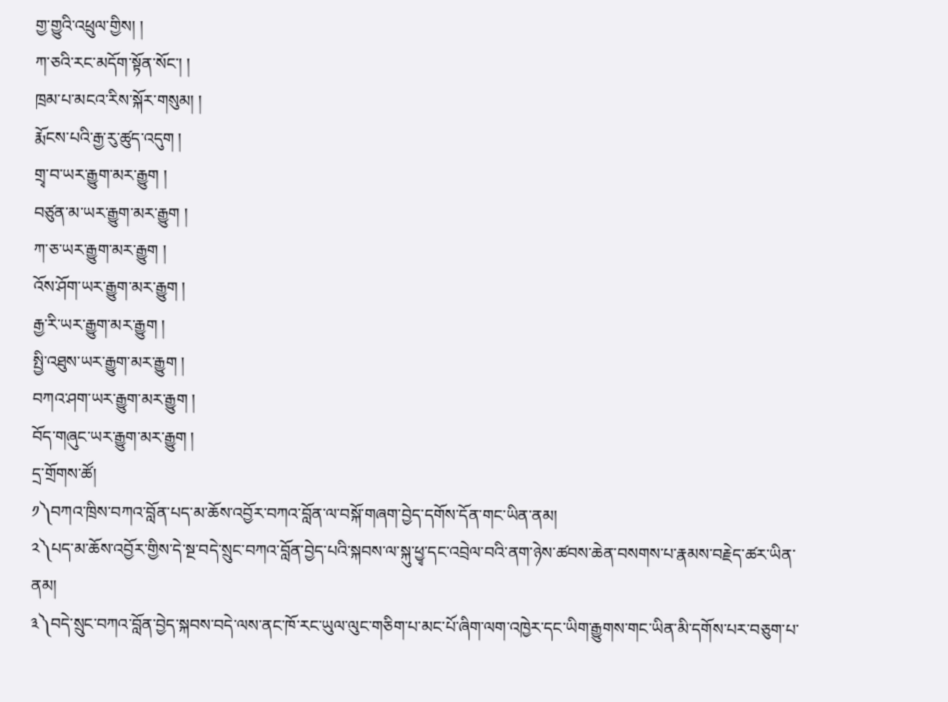གྱ་གྱུའི་འཕྲུལ་གྱིས། །
ཀ་ཅའི་རང་མདོག་སྟོན་སོང་། །
ཁྲམ་པ་མངའ་རིས་སྐོར་གསུམ། །
རྨོངས་པའི་རྒྱ་རུ་ཚུད་འདུག །
གྲྭ་བ་ཡར་རྒྱུག་མར་རྒྱུག །
བཙུན་མ་ཡར་རྒྱུག་མར་རྒྱུག །
ཀ་ཅ་ཡར་རྒྱུག་མར་རྒྱུག །
འོས་ཤོག་ཡར་རྒྱུག་མར་རྒྱུག །
རྒྱ་རི་ཡར་རྒྱུག་མར་རྒྱུག །
སྤྱི་འཐུས་ཡར་རྒྱུག་མར་རྒྱུག །
བཀའ་ཤག་ཡར་རྒྱུག་མར་རྒྱུག །
བོད་གཞུང་ཡར་རྒྱུག་མར་རྒྱུག །
དྲ་གྲོགས་ཚོ།
༡༽བཀའ་ཁྲིས་བཀའ་བློན་པད་མ་ཆོས་འབྱོར་བཀའ་བློན་ལ་བསྐོ་གཞག་བྱེད་དགོས་དོན་གང་ཡིན་ནམ།
༢༽པད་མ་ཆོས་འབྱོར་གྱིས་དེ་སྔ་བདེ་སྲུང་བཀའ་བློན་བྱེད་པའི་སྐབས་ལ་སྐུ་ཕྱྭ་དང་འབྲེལ་བའི་ནག་ཉེས་ཚབས་ཆེན་བསགས་པ་རྣམས་བརྗེད་ཚར་ཡིན་ནམ།
༣༽བདེ་སྲུང་བཀའ་བློན་བྱེད་སྐབས་བདེ་ལས་ནང་ཁོ་རང་ཡུལ་ལུང་གཅིག་པ་མང་པོ་ཞིག་ལག་འཁྱེར་དང་ཡིག་རྒྱུགས་གང་ཡིན་མི་དགོས་པར་བཅུག་པ་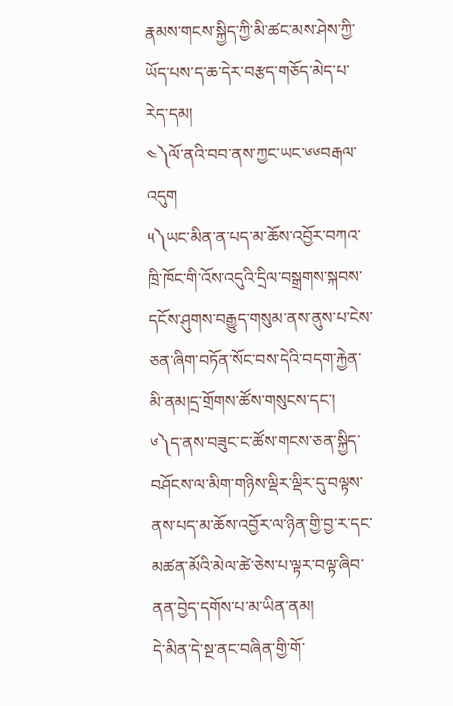རྣམས་གངས་སྐྱིད་ཀྱི་མི་ཚང་མས་ཤེས་ཀྱི་ཡོད་པས་ད་ཆ་དེར་བརྩད་གཅོད་མེད་པ་རེད་དམ།
༤༽ལོ་ནའི་བབ་ནས་ཀྱང་ཡང་༦༦བརྒལ་འདུག
༥༽ཡང་མིན་ན་པད་མ་ཆོས་འབྱོར་བཀའ་ཁྲི་ཁོང་གི་འོས་འདུའི་དྲིལ་བསྒྲགས་སྐབས་དངོས་ཤུགས་བརྒྱུད་གསུམ་ནས་ནུས་པ་ངེས་ཅན་ཞིག་བཏོན་སོང་བས་དེའི་བདག་རྐྱེན་མི་ནམ།དྲ་གྲོགས་ཚོས་གསུངས་དང་།
༦༽ད་ནས་བཟུང་ང་ཚོས་གངས་ཅན་སྐྱིད་བཤོངས་ལ་མིག་གཉིས་ལྡིར་ལྡིར་དུ་བལྟས་ནས་པད་མ་ཆོས་འབྱོར་ལ་ཉིན་གྱི་བྱ་ར་དང་མཚན་མོའི་མེལ་ཚེ་ཅེས་པ་ལྟར་བལྟ་ཞིབ་ནན་བྱེད་དགོས་པ་མ་ཡིན་ནམ།
དེ་མིན་དེ་སྔ་ནང་བཞིན་གྱི་གོ་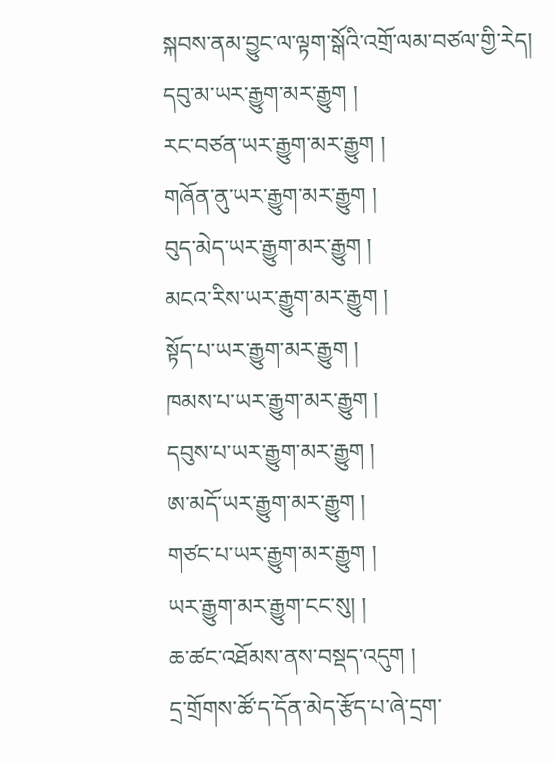སྐབས་ནམ་བྱུང་ལ་ལྟག་སྒོའི་འགྲོ་ལམ་བཙལ་གྱི་རེད།
དབུ་མ་ཡར་རྒྱུག་མར་རྒྱུག །
རང་བཙན་ཡར་རྒྱུག་མར་རྒྱུག །
གཞོན་ནུ་ཡར་རྒྱུག་མར་རྒྱུག །
བུད་མེད་ཡར་རྒྱུག་མར་རྒྱུག །
མངའ་རིས་ཡར་རྒྱུག་མར་རྒྱུག །
སྟོད་པ་ཡར་རྒྱུག་མར་རྒྱུག །
ཁམས་པ་ཡར་རྒྱུག་མར་རྒྱུག །
དབུས་པ་ཡར་རྒྱུག་མར་རྒྱུག །
ཨ་མདོ་ཡར་རྒྱུག་མར་རྒྱུག །
གཙང་པ་ཡར་རྒྱུག་མར་རྒྱུག །
ཡར་རྒྱུག་མར་རྒྱུག་ངང་སུ། །
ཆ་ཚང་འཐོམས་ནས་བསྡད་འདུག །
དྲ་གྲོགས་ཚོ་ད་དོན་མེད་རྩོད་པ་ཞེ་དྲག་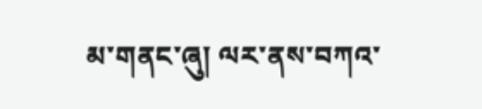མ་གནང་ཞུ། ལར་ནས་བཀའ་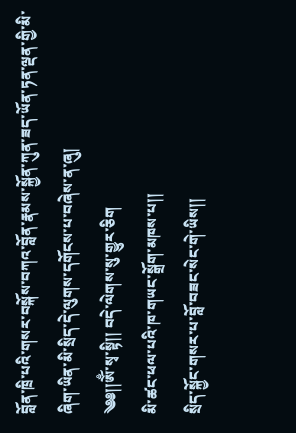བློན་ཁྲི་པའི་གསར་བསྐོས་བཀའ་བློན་རྣམས་སྐྱོན་ཀུན་ཟད་ཡོན་ཏན་ལྡན་གྱི་མི་ཞིག་ཡིན་མི་སྲིད་དེ་ལུགས་དགོངས་པ་བཞེས་ན་ཞུ།
༄༅།།ཨོྃ་སྭ་སྟི།། བདེ་ལེགས་སུ་གྱུར་ཅིག
མི་ཚང་ཕལ་པའི་ཁ་གཡང་སྒྲོག་མཁས་པ།།
སྲིད་སྐྱོང་གསར་པ་བློ་བཟང་སེང་གེ་ཡིས།།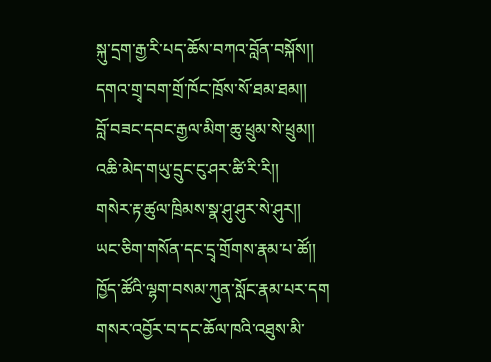སྐུ་དྲག་རྒྱ་རི་པད་ཆོས་བཀའ་བློན་བསྐོས།།
དགའ་གྲྭ་བག་གྲོ་ཁོང་ཁྲོས་སོ་ཐམ་ཐམ།།
བློ་བཟང་དབང་རྒྱལ་མིག་ཆུ་ཕྲུམ་སེ་ཕྲུམ།།
འཆི་མེད་གཡུ་དྲུང་ངུ་ཤར་ཚི་རི་རི།།
གསེར་རྟ་ཚུལ་ཁྲིམས་སྣ་ཤུ་ཤུར་སེ་ཤུར།།
ཡང་ཅིག་གསོན་དང་དྲྭ་གྲོགས་རྣམ་པ་ཚོ།།
ཁྱོད་ཚོའི་ལྷག་བསམ་ཀུན་སློང་རྣམ་པར་དག
གསར་འབྱོར་བ་དང་ཆོལ་ཁའི་འཐུས་མི་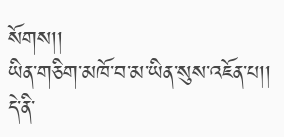སོགས།།
ཡིན་གཅིག་མཁོ་བ་མ་ཡིན་སུས་འཇོན་པ།།
དེ་ནི་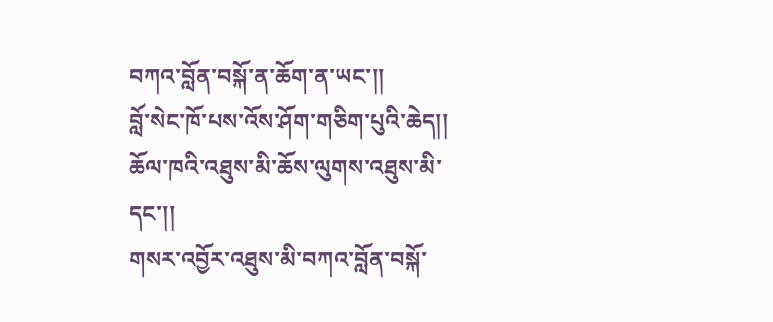བཀའ་བློན་བསྐོ་ན་ཆོག་ན་ཡང་།།
བློ་སེང་ཁོ་པས་འོས་ཤོག་གཅིག་པུའི་ཆེད།།
ཆོལ་ཁའི་འཐུས་མི་ཆོས་ལུགས་འཐུས་མི་དང་།།
གསར་འབྱོར་འཐུས་མི་བཀའ་བློན་བསྐོ་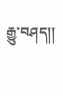རྒྱུ་བཤད།།